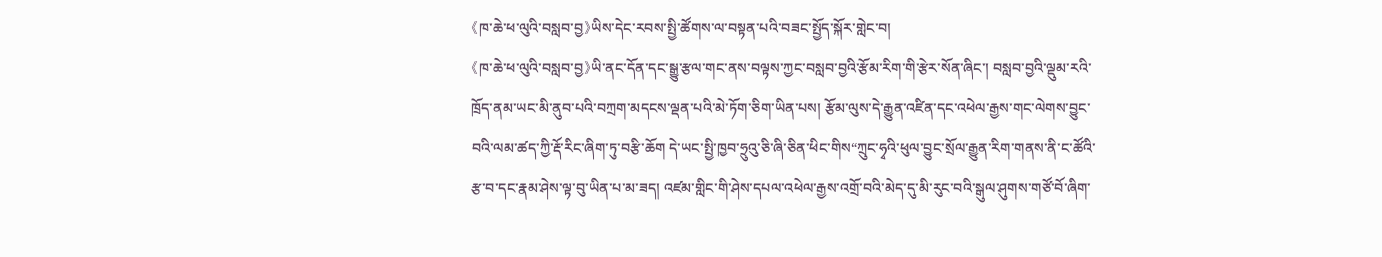《ཁ་ཆེ་ཕ་ལུའི་བསླབ་བྱ》ཡིས་དེང་རབས་སྤྱི་ཚོགས་ལ་བསྟན་པའི་བཟང་སྤྱོད་སྐོར་གླེང་བ།
《ཁ་ཆེ་ཕ་ལུའི་བསླབ་བྱ》ཡི་ནང་དོན་དང་སྒྱུ་རྩལ་གང་ནས་བལྟས་ཀྱང་བསླབ་བྱའི་རྩོམ་རིག་གི་རྩེར་སོན་ཞིང་། བསླབ་བྱའི་ལྡུམ་རའི་ཁྲོད་ནམ་ཡང་མི་ནུབ་པའི་བཀྲག་མདངས་ལྡན་པའི་མེ་ཏོག་ཅིག་ཡིན་པས། རྩོམ་ལུས་དེ་རྒྱུན་འཛིན་དང་འཕེལ་རྒྱས་གང་ལེགས་བྱུང་བའི་ལམ་ཚད་ཀྱི་རྡོ་རིང་ཞིག་ཏུ་བརྩི་ཆོག དེ་ཡང་སྤྱི་ཁྱབ་ཧྲུའུ་ཅི་ཞི་ཅིན་ཕིང་གིས“ཀྲུང་ཧྭའི་ཕུལ་བྱུང་སྲོལ་རྒྱུན་རིག་གནས་ནི་ང་ཚོའི་རྩ་བ་དང་རྣམ་ཤེས་ལྟ་བུ་ཡིན་པ་མ་ཟད། འཛམ་གླིང་གི་ཤེས་དཔལ་འཕེལ་རྒྱས་འགྲོ་བའི་མེད་དུ་མི་རུང་བའི་སྒུལ་ཤུགས་གཙོ་བོ་ཞིག་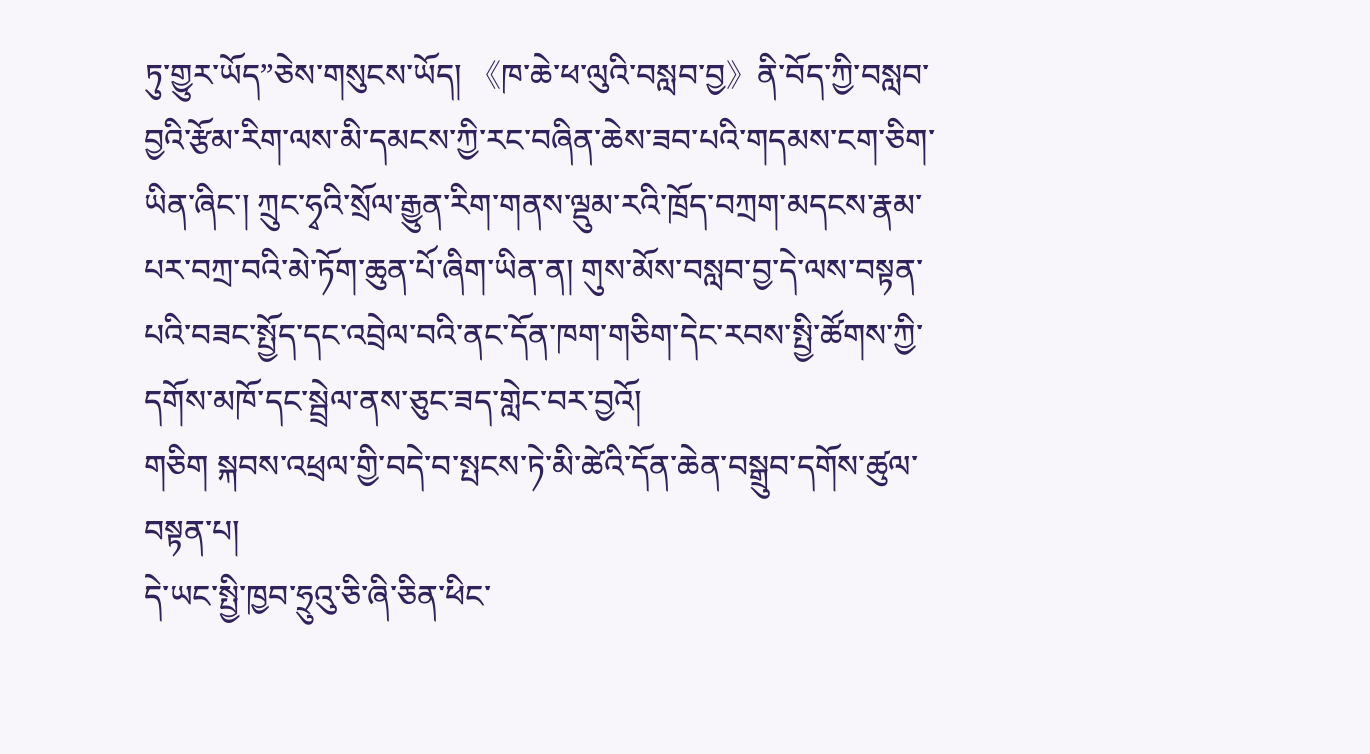ཏུ་གྱུར་ཡོད”ཅེས་གསུངས་ཡོད། 《ཁ་ཆེ་ཕ་ལུའི་བསླབ་བྱ》ནི་བོད་ཀྱི་བསླབ་བྱའི་རྩོམ་རིག་ལས་མི་དམངས་ཀྱི་རང་བཞིན་ཆེས་ཟབ་པའི་གདམས་ངག་ཅིག་ཡིན་ཞིང་། ཀྲུང་ཧྭའི་སྲོལ་རྒྱུན་རིག་གནས་ལྡུམ་རའི་ཁྲོད་བཀྲག་མདངས་རྣམ་པར་བཀྲ་བའི་མེ་ཏོག་ཆུན་པོ་ཞིག་ཡིན་ན། གུས་མོས་བསླབ་བྱ་དེ་ལས་བསྟན་པའི་བཟང་སྤྱོད་དང་འབྲེལ་བའི་ནང་དོན་ཁག་གཅིག་དེང་རབས་སྤྱི་ཚོགས་ཀྱི་དགོས་མཁོ་དང་སྦྲེལ་ནས་ཅུང་ཟད་གླེང་བར་བྱའོ།
གཅིག སྐབས་འཕྲལ་གྱི་བདེ་བ་སྤངས་ཏེ་མི་ཚེའི་དོན་ཆེན་བསྒྲུབ་དགོས་ཚུལ་བསྟན་པ།
དེ་ཡང་སྤྱི་ཁྱབ་ཧྲུའུ་ཅི་ཞི་ཅིན་ཕིང་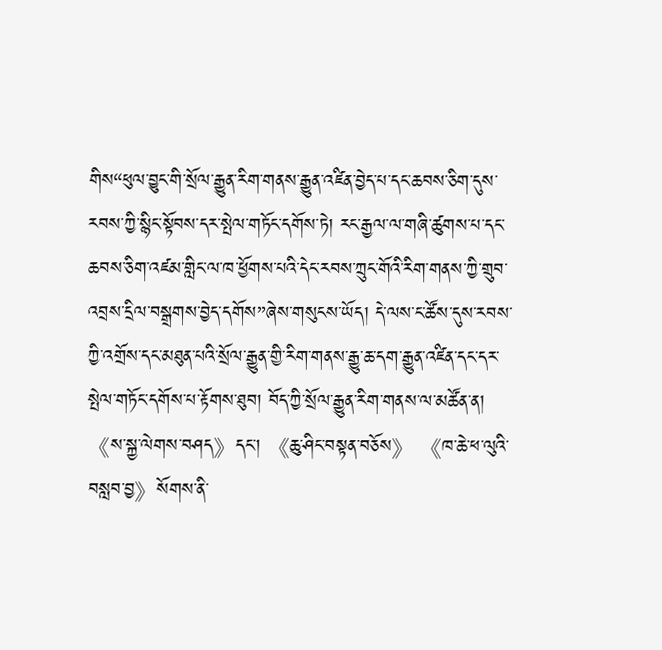གིས“ཕུལ་བྱུང་གི་སྲོལ་རྒྱུན་རིག་གནས་རྒྱུན་འཛིན་བྱེད་པ་དང་ཆབས་ཅིག་དུས་རབས་ཀྱི་སྙིང་སྟོབས་དར་སྤེལ་གཏོང་དགོས་ཏེ། རང་རྒྱལ་ལ་གཞི་ཚུགས་པ་དང་ཆབས་ཅིག་འཛམ་གླིང་ལ་ཁ་ཕྱོགས་པའི་དེང་རབས་ཀྲུང་གོའི་རིག་གནས་ཀྱི་གྲུབ་འབྲས་དྲིལ་བསྒྲགས་བྱེད་དགོས”ཞེས་གསུངས་ཡོད། དེ་ལས་ང་ཚོས་དུས་རབས་ཀྱི་འགྲོས་དང་མཐུན་པའི་སྲོལ་རྒྱུན་གྱི་རིག་གནས་རྒྱུ་ཆ་དག་རྒྱུན་འཛིན་དང་དར་སྤེལ་གཏོང་དགོས་པ་རྟོགས་ཐུབ། བོད་ཀྱི་སྲོལ་རྒྱུན་རིག་གནས་ལ་མཚོན་ན། 《ས་སྐྱ་ལེགས་བཤད》དང་། 《ཆུ་ཤིང་བསྟན་བཅོས》 《ཁ་ཆེ་ཕ་ལུའི་བསླབ་བྱ》སོགས་ནི་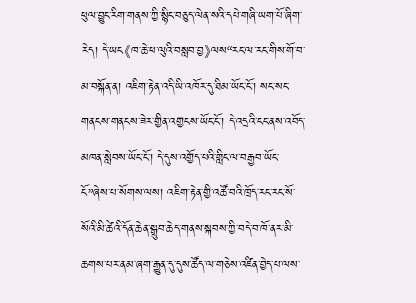ཕུལ་བྱུང་རིག་གནས་ཀྱི་སྙིང་བཅུད་ལེན་སའི་དཔེ་གཞི་ཡག་པོ་ཞིག་རེད། དེ་ཡང《ཁ་ཆེ་ཕ་ལུའི་བསླབ་བྱ》ལས“རང་ལ་རང་གིས་གོ་བ་མ་བསྐོན་ན། འཇིག་རྟེན་འདི་ཡི་འཁོར་དུ་ཐིམ་ཡོང་ངོ་། སང་སང་གནངས་གནངས་ཟེར་གྱིན་འགྱངས་ཡོང་ངོ་། དེ་འདྲའི་ངང་ནས་འབོད་མཁན་སླེབས་ཡོང་ངོ་། དེ་དུས་འགྱོད་པའི་གླིང་ལ་བརྒྱབ་ཡོང་ངོ”ཞེས་པ་སོགས་ལས། འཇིག་རྟེན་གྱི་འཚོ་བའི་ཁྲོད་རང་རང་སོ་སོའི་མི་ཚེའི་དོན་ཆེན་སྒྲུབ་ཆེད་གནས་སྐབས་ཀྱི་བདེ་བ་ཁོ་ནར་མི་ཆགས་པར་ནམ་ཞག་རྒྱུན་དུ་དུས་ཚོད་ལ་གཅེས་འཛིན་བྱེད་པ་ལས་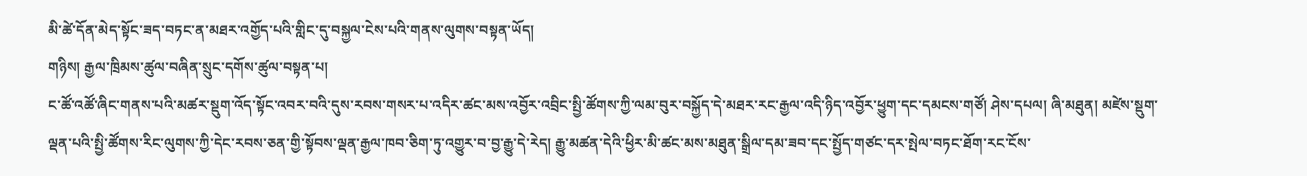མི་ཚེ་དོན་མེད་སྟོང་ཟད་བཏང་ན་མཐར་འགྱོད་པའི་གླིང་དུ་བསྐྱལ་ངེས་པའི་གནས་ལུགས་བསྟན་ཡོད།
གཉིས། རྒྱལ་ཁྲིམས་ཚུལ་བཞིན་སྲུང་དགོས་ཚུལ་བསྟན་པ།
ང་ཚོ་འཚོ་ཞིང་གནས་པའི་མཚར་སྡུག་འོད་སྟོང་འབར་བའི་དུས་རབས་གསར་པ་འདིར་ཚང་མས་འབྱོར་འབྲིང་སྤྱི་ཚོགས་ཀྱི་ལམ་བུར་བསྐྱོད་དེ་མཐར་རང་རྒྱལ་འདི་ཉིད་འབྱོར་ཕྱུག་དང་དམངས་གཙོ། ཤེས་དཔལ། ཞི་མཐུན། མཛེས་སྡུག་ལྡན་པའི་སྤྱི་ཚོགས་རིང་ལུགས་ཀྱི་དེང་རབས་ཅན་གྱི་སྟོབས་ལྡན་རྒྱལ་ཁབ་ཅིག་ཏུ་འགྱུར་བ་བྱ་རྒྱུ་དེ་རེད། རྒྱུ་མཚན་དེའི་ཕྱིར་མི་ཚང་མས་མཐུན་སྒྲིལ་དམ་ཟབ་དང་སྤྱོད་གཙང་དར་སྤེལ་བཏང་ཐོག་རང་ངོས་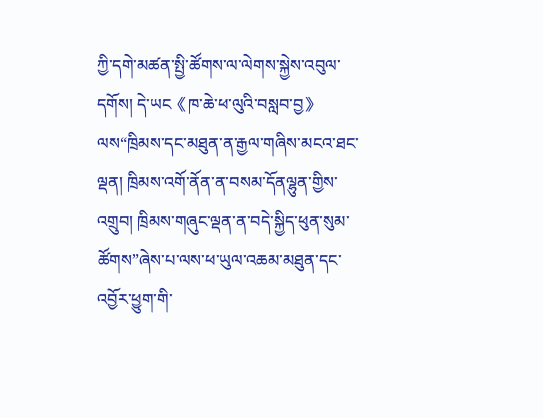ཀྱི་དགེ་མཚན་སྤྱི་ཚོགས་ལ་ལེགས་སྐྱེས་འབུལ་དགོས། དེ་ཡང《ཁ་ཆེ་ཕ་ལུའི་བསླབ་བྱ》ལས“ཁྲིམས་དང་མཐུན་ན་རྒྱལ་གཞིས་མངའ་ཐང་ལྡན། ཁྲིམས་འགོ་ནོན་ན་བསམ་དོནལྷུན་གྱིས་འགྲུབ། ཁྲིམས་གཞུང་ལྡན་ན་བདེ་སྐྱིད་ཕུན་སུམ་ཚོགས”ཞེས་པ་ལས་ཕ་ཡུལ་འཆམ་མཐུན་དང་འབྱོར་ཕྱུག་གི་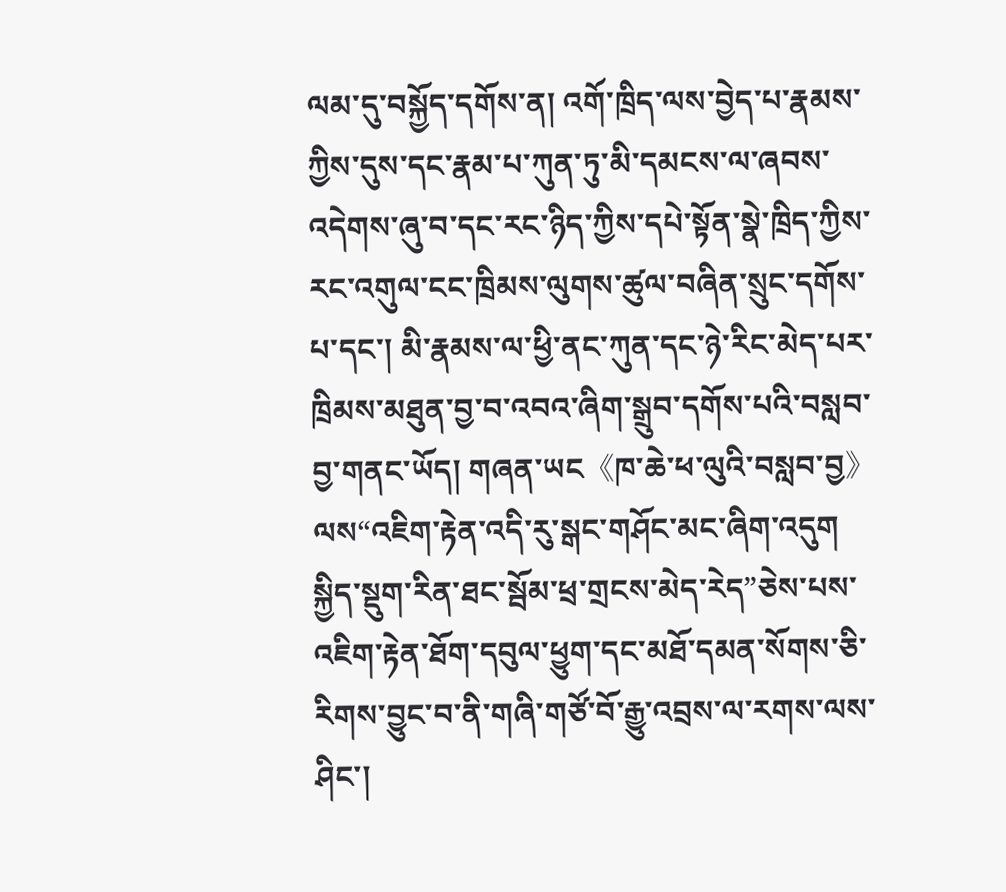ལམ་དུ་བསྐྱོད་དགོས་ན། འགོ་ཁྲིད་ལས་བྱེད་པ་རྣམས་ཀྱིས་དུས་དང་རྣམ་པ་ཀུན་ཏུ་མི་དམངས་ལ་ཞབས་འདེགས་ཞུ་བ་དང་རང་ཉིད་ཀྱིས་དཔེ་སྟོན་སྣེ་ཁྲིད་ཀྱིས་རང་འགུལ་ངང་ཁྲིམས་ལུགས་ཚུལ་བཞིན་སྲུང་དགོས་པ་དང་། མི་རྣམས་ལ་ཕྱི་ནང་ཀུན་དང་ཉེ་རིང་མེད་པར་ཁྲིམས་མཐུན་བྱ་བ་འབའ་ཞིག་སྒྲུབ་དགོས་པའི་བསླབ་བྱ་གནང་ཡོད། གཞན་ཡང《ཁ་ཆེ་ཕ་ལུའི་བསླབ་བྱ》ལས“འཇིག་རྟེན་འདི་རུ་སྒང་གཤོང་མང་ཞིག་འདུག སྐྱིད་སྡུག་རིན་ཐང་སྦོམ་ཕྲ་གྲངས་མེད་རེད”ཅེས་པས་འཇིག་རྟེན་ཐོག་དབུལ་ཕྱུག་དང་མཐོ་དམན་སོགས་ཅི་རིགས་བྱུང་བ་ནི་གཞི་གཙོ་བོ་རྒྱུ་འབྲས་ལ་རགས་ལས་ཤིང་།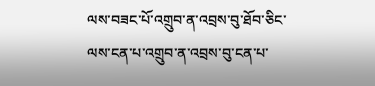ལས་བཟང་པོ་འགྲུབ་ན་འབྲས་བུ་ཐོབ་ཅིང་ལས་ངན་པ་འགྲུབ་ན་འབྲས་བུ་ངན་པ་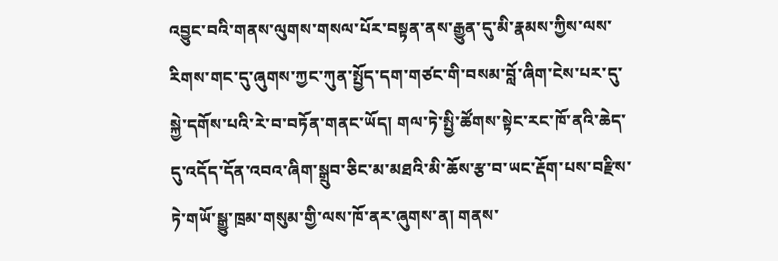འབྱུང་བའི་གནས་ལུགས་གསལ་པོར་བསྟན་ནས་རྒྱུན་དུ་མི་རྣམས་ཀྱིས་ལས་རིགས་གང་དུ་ཞུགས་ཀྱང་ཀུན་སྤྱོད་དག་གཙང་གི་བསམ་བློ་ཞིག་ངེས་པར་དུ་སྐྱེ་དགོས་པའི་རེ་བ་བཏོན་གནང་ཡོད། གལ་ཏེ་སྤྱི་ཚོགས་སྟེང་རང་ཁོ་ནའི་ཆེད་དུ་འདོད་དོན་འབའ་ཞིག་སྒྲུབ་ཅིང་མ་མཐའི་མི་ཆོས་རྩ་བ་ཡང་རྡོག་པས་བརྫིས་ཏེ་གཡོ་སྒྱུ་ཁྲམ་གསུམ་གྱི་ལས་ཁོ་ནར་ཞུགས་ན། གནས་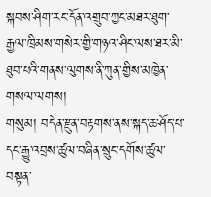སྐབས་ཤིག་རང་དོན་འགྲུབ་ཀྱང་མཐར་ཐུག་རྒྱལ་ཁྲིམས་གསེར་གྱི་གཉའ་ཤིང་ལས་ཐར་མི་ཐུབ་པའི་གནས་ལུགས་ནི་ཀུན་གྱིས་མཁྱེན་གསལ་ལགས།
གསུམ། བདེན་རྫུན་བརྟགས་ནས་སྐད་ཆ་ཤོད་པ་དང་རྒྱུ་འབྲས་ཚུལ་བཞིན་སྲུང་དགོས་ཚུལ་བསྟན་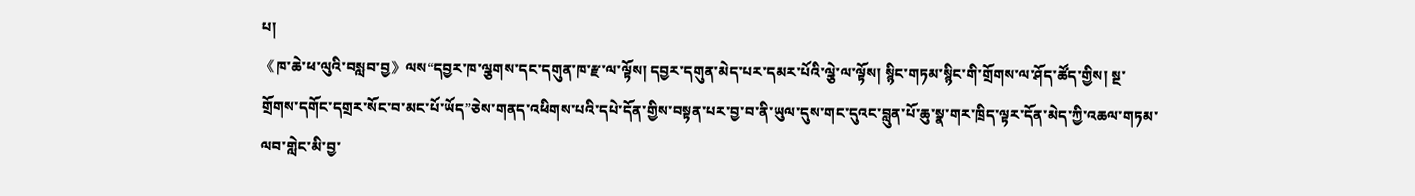པ།
《ཁ་ཆེ་ཕ་ལུའི་བསླབ་བྱ》ལས“དབྱར་ཁ་ལྕགས་དང་དགུན་ཁ་རྫ་ལ་ལྟོས། དབྱར་དགུན་མེད་པར་དམར་པོའི་ལྕེ་ལ་ལྟོས། སྙིང་གཏམ་སྙིང་གི་གྲོགས་ལ་ཤོད་ཚོད་གྱིས། སྔ་གྲོགས་དགོང་དགྲར་སོང་བ་མང་པོ་ཡོད”ཅེས་གནད་འཕིགས་པའི་དཔེ་དོན་གྱིས་བསྟན་པར་བྱ་བ་ནི་ཡུལ་དུས་གང་དུའང་བླུན་པོ་ཆུ་སྣ་གར་ཁྲིད་ལྟར་དོན་མེད་ཀྱི་འཆལ་གཏམ་ལབ་གླེང་མི་བྱ་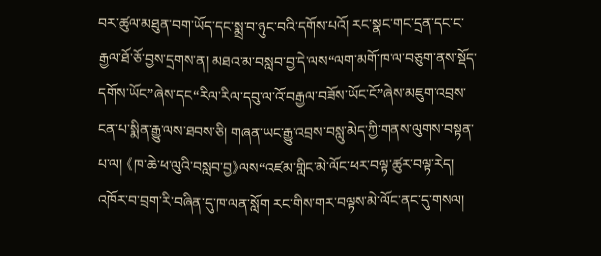བར་ཚུལ་མཐུན་བག་ཡོད་དང་སྨྲ་བ་ཉུང་བའི་དགོས་པའོ། རང་སྣང་གང་དྲན་དང་ང་རྒྱལ་ཐོ་ཅོ་བྱས་དྲགས་ན། མཐའ་མ་བསླབ་བྱ་དེ་ལས“ལག་མགོ་ཁ་ལ་བཅུག་ནས་སྡོད་དགོས་ཡོང”ཞེས་དང“རིལ་རིལ་དབུ་ལ་འོ་བརྒྱལ་བཟོས་ཡོང་ངོ”ཞེས་མཇུག་འབྲས་ངན་པ་སྨིན་རྒྱུ་ལས་ཐབས་ཅི། གཞན་ཡང་རྒྱུ་འབྲས་བསླུ་མེད་ཀྱི་གནས་ལུགས་བསྟན་པ་ལ། 《ཁ་ཆེ་ཕ་ལུའི་བསླབ་བྱ》ལས“འཛམ་གླིང་མེ་ལོང་ཕར་བལྟ་ཚུར་བལྟ་རེད། འཁོར་བ་བྲག་རི་བཞིན་དུ་ཁ་ལན་སློག རང་གིས་གར་བལྟས་མེ་ལོང་ནང་དུ་གསལ།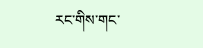རང་གིས་གང་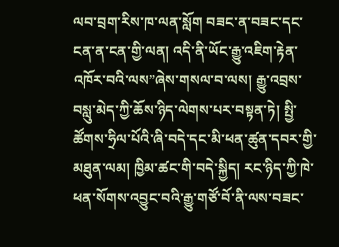ལབ་བྲག་རིས་ཁ་ལན་སློག བཟང་ན་བཟང་དང་ངན་ན་ངན་གྱི་ལན། འདི་ནི་ཡོང་རྒྱུ་འཇིག་རྟེན་འཁོར་བའི་ལས”ཞེས་གསལ་བ་ལས། རྒྱུ་འབྲས་བསླུ་མེད་ཀྱི་ཆོས་ཉིད་ལེགས་པར་བསྟན་ཏེ། སྤྱི་ཚོགས་ཧྲིལ་པོའི་ཞི་བདེ་དང་མི་ཕན་ཚུན་དབར་གྱི་མཐུན་ལམ། ཁྱིམ་ཚང་གི་བདེ་སྐྱིད། རང་ཉིད་ཀྱི་ཁེ་ཕན་སོགས་འབྱུང་བའི་རྒྱུ་གཙོ་བོ་ནི་ལས་བཟང་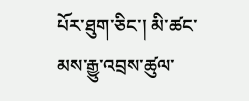པོར་ཐུག་ཅིང་། མི་ཚང་མས་རྒྱུ་འབྲས་ཚུལ་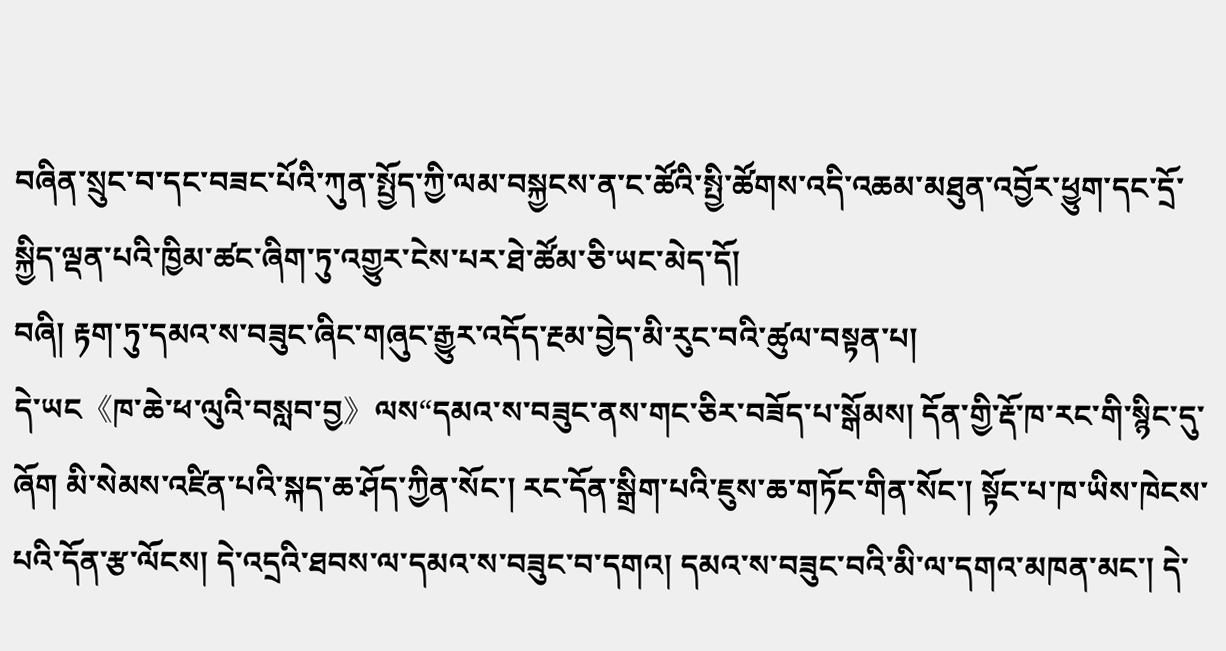བཞིན་སྲུང་བ་དང་བཟང་པོའི་ཀུན་སྤྱོད་ཀྱི་ལམ་བསྐྱངས་ན་ང་ཚོའི་སྤྱི་ཚོགས་འདི་འཆམ་མཐུན་འབྱོར་ཕྱུག་དང་དྲོ་སྐྱིད་ལྡན་པའི་ཁྱིམ་ཚང་ཞིག་ཏུ་འགྱུར་ངེས་པར་ཐེ་ཚོམ་ཅི་ཡང་མེད་དོ།
བཞི། རྟག་ཏུ་དམའ་ས་བཟུང་ཞིང་གཞུང་རྒྱུར་འདོད་རྔམ་བྱེད་མི་རུང་བའི་ཚུལ་བསྟན་པ།
དེ་ཡང《ཁ་ཆེ་ཕ་ལུའི་བསླབ་བྱ》ལས“དམའ་ས་བཟུང་ནས་གང་ཅིར་བཟོད་པ་སྒོམས། དོན་གྱི་རྡོ་ཁ་རང་གི་སྙིང་དུ་ཞོག མི་སེམས་འཛིན་པའི་སྐད་ཆ་ཤོད་ཀྱིན་སོང་། རང་དོན་སྒྲིག་པའི་ཇུས་ཆ་གཏོང་གིན་སོང་། སྟོང་པ་ཁ་ཡིས་ཁེངས་པའི་དོན་རྩ་ལོངས། དེ་འདྲའི་ཐབས་ལ་དམའ་ས་བཟུང་བ་དགའ། དམའ་ས་བཟུང་བའི་མི་ལ་དགའ་མཁན་མང་། དེ་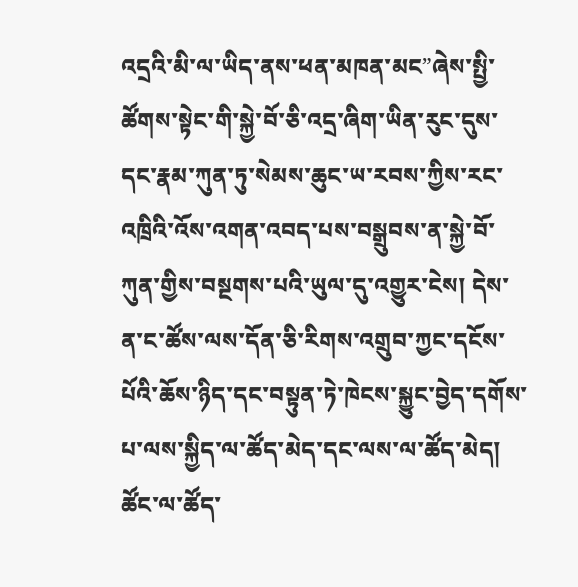འདྲའི་མི་ལ་ཡིད་ནས་ཕན་མཁན་མང”ཞེས་སྤྱི་ཚོགས་སྟེང་གི་སྐྱེ་བོ་ཅི་འདྲ་ཞིག་ཡིན་རུང་དུས་དང་རྣམ་ཀུན་ཏུ་སེམས་ཆུང་ཡ་རབས་ཀྱིས་རང་འཁྲིའི་འོས་འགན་འབད་པས་བསྒྲུབས་ན་སྐྱེ་བོ་ཀུན་གྱིས་བསྔགས་པའི་ཡུལ་དུ་འགྱུར་ངེས། དེས་ན་ང་ཚོས་ལས་དོན་ཅི་རིགས་འགྲུབ་ཀྱང་དངོས་པོའི་ཆོས་ཉིད་དང་བསྟུན་ཏེ་ཁེངས་སྐྱུང་བྱེད་དགོས་པ་ལས་སྐྱིད་ལ་ཚོད་མེད་དང་ལས་ལ་ཚོད་མེད། ཚོང་ལ་ཚོད་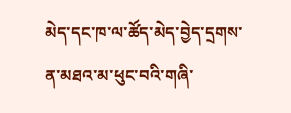མེད་དང་ཁ་ལ་ཚོད་མེད་བྱེད་དྲགས་ན་མཐའ་མ་ཕུང་བའི་གཞི་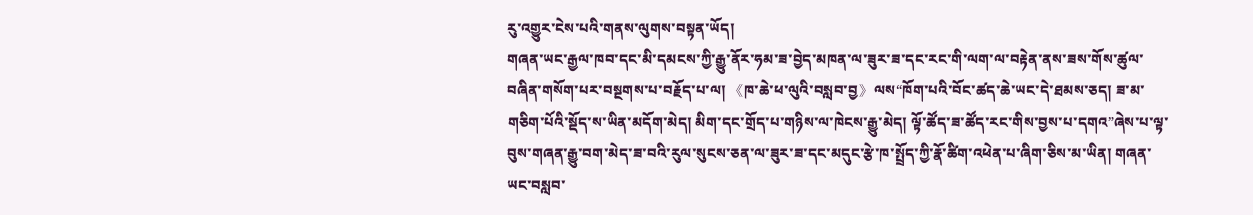རུ་འགྱུར་ངེས་པའི་གནས་ལུགས་བསྟན་ཡོད།
གཞན་ཡང་རྒྱལ་ཁབ་དང་མི་དམངས་ཀྱི་རྒྱུ་ནོར་ཧམ་ཟ་བྱེད་མཁན་ལ་ཟུར་ཟ་དང་རང་གི་ལག་ལ་བརྟེན་ནས་ཟས་གོས་ཚུལ་བཞིན་གསོག་པར་བསྔགས་པ་བརྗོད་པ་ལ། 《ཁ་ཆེ་ཕ་ལུའི་བསླབ་བྱ》ལས“ཁོག་པའི་བོང་ཚད་ཆེ་ཡང་དེ་ཐམས་ཅད། ཟ་མ་གཅིག་པོའི་སྡོད་ས་ཡིན་མདོག་མེད། མིག་དང་གྲོད་པ་གཉིས་ལ་ཁེངས་རྒྱུ་མེད། ལྟོ་ཚོད་ཟ་ཚོད་རང་གིས་བྱས་པ་དགའ”ཞེས་པ་ལྟ་བུས་གཞན་རྒྱུ་བག་མེད་ཟ་བའི་རུལ་སུངས་ཅན་ལ་ཟུར་ཟ་དང་མདུང་རྩེ་ཁ་སྤྲོད་ཀྱི་རྣོ་ཚིག་འཕེན་པ་ཞིག་ཅིས་མ་ཡིན། གཞན་ཡང་བསླབ་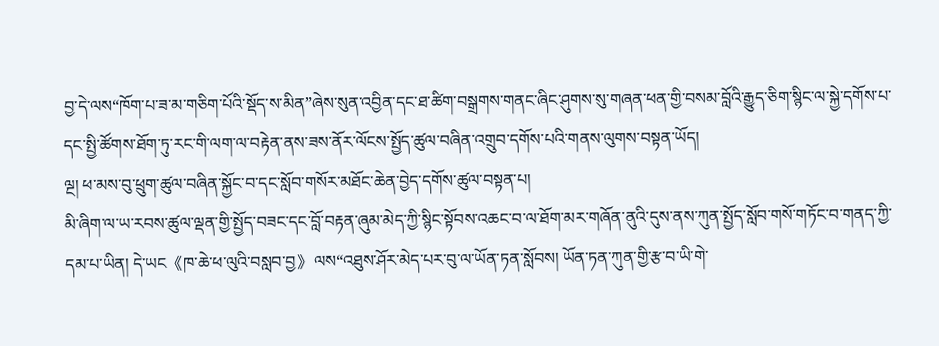བྱ་དེ་ལས“ཁོག་པ་ཟ་མ་གཅིག་པོའི་སྡོད་ས་མིན”ཞེས་སུན་འབྱིན་དང་ཐ་ཚིག་བསྒྲགས་གནང་ཞིང་ཤུགས་སུ་གཞན་ཕན་གྱི་བསམ་བློའི་རྒྱུད་ཅིག་སྙིང་ལ་སྐྱེ་དགོས་པ་དང་སྤྱི་ཚོགས་ཐོག་ཏུ་རང་གི་ལག་ལ་བརྟེན་ནས་ཟས་ནོར་ལོངས་སྤྱོད་ཚུལ་བཞིན་འགྲུབ་དགོས་པའི་གནས་ལུགས་བསྟན་ཡོད།
ལྔ། ཕ་མས་བུ་ཕྲུག་ཚུལ་བཞིན་སྐྱོང་བ་དང་སློབ་གསོར་མཐོང་ཆེན་བྱེད་དགོས་ཚུལ་བསྟན་པ།
མི་ཞིག་ལ་ཡ་རབས་ཚུལ་ལྡན་གྱི་སྤྱོད་བཟང་དང་བློ་བརྟན་ཞུམ་མེད་ཀྱི་སྙིང་སྟོབས་འཆང་བ་ལ་ཐོག་མར་གཞོན་ནུའི་དུས་ནས་ཀུན་སྤྱོད་སློབ་གསོ་གཏོང་བ་གནད་ཀྱི་དམ་པ་ཡིན། དེ་ཡང《ཁ་ཆེ་ཕ་ལུའི་བསླབ་བྱ》ལས“འཐུས་ཤོར་མེད་པར་བུ་ལ་ཡོན་ཏན་སློབས། ཡོན་ཏན་ཀུན་གྱི་རྩ་བ་ཡི་གེ་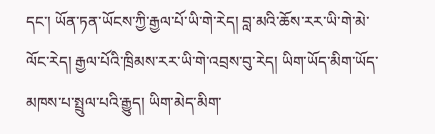དང་། ཡོན་ཏན་ཡོངས་ཀྱི་རྒྱལ་པོ་ཡི་གེ་རེད། བླ་མའི་ཆོས་རར་ཡི་གེ་མེ་ལོང་རེད། རྒྱལ་པོའི་ཁྲིམས་རར་ཡི་གེ་འབྲས་བུ་རེད། ཡིག་ཡོད་མིག་ཡོད་མཁས་པ་སྤྲུལ་པའི་རྒྱུད། ཡིག་མེད་མིག་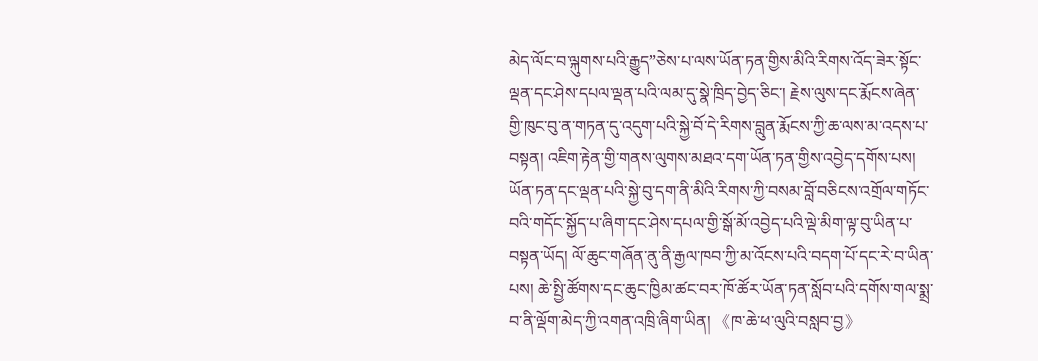མེད་ལོང་བ་ལྐུགས་པའི་རྒྱུད”ཅེས་པ་ལས་ཡོན་ཏན་གྱིས་མིའི་རིགས་འོད་ཟེར་སྟོང་ལྡན་དང་ཤེས་དཔལ་ལྡན་པའི་ལམ་དུ་སྣེ་ཁྲིད་བྱེད་ཅིང་། རྗེས་ལུས་དང་རྨོངས་ཞེན་གྱི་ཁུང་བུ་ན་གཏན་དུ་འདུག་པའི་སྐྱེ་བོ་དེ་རིགས་བླུན་རྨོངས་ཀྱི་ཆ་ལས་མ་འདས་པ་བསྟན། འཇིག་རྟེན་གྱི་གནས་ལུགས་མཐའ་དག་ཡོན་ཏན་གྱིས་འབྱེད་དགོས་པས། ཡོན་ཏན་དང་ལྡན་པའི་སྐྱེ་བུ་དག་ནི་མིའི་རིགས་ཀྱི་བསམ་བློ་བཅིངས་འགྲོལ་གཏོང་བའི་གདོང་སྐྱོད་པ་ཞིག་དང་ཤེས་དཔལ་གྱི་སྒོ་མོ་འབྱེད་པའི་ལྡེ་མིག་ལྟ་བུ་ཡིན་པ་བསྟན་ཡོད། ལོ་ཆུང་གཞོན་ནུ་ནི་རྒྱལ་ཁབ་ཀྱི་མ་འོངས་པའི་བདག་པོ་དང་རེ་བ་ཡིན་པས། ཆེ་སྤྱི་ཚོགས་དང་ཆུང་ཁྱིམ་ཚང་བར་ཁོ་ཚོར་ཡོན་ཏན་སློབ་པའི་དགོས་གལ་སྨྲ་བ་ནི་ལྡོག་མེད་ཀྱི་འགན་འཁྲི་ཞིག་ཡིན། 《ཁ་ཆེ་ཕ་ལུའི་བསླབ་བྱ》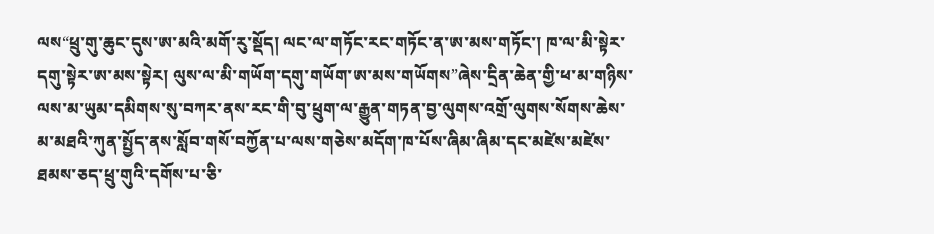ལས“ཕྲུ་གུ་ཆུང་དུས་ཨ་མའི་མགོ་རུ་སྡོད། ལང་ལ་གཏོང་རང་གཏོང་ན་ཨ་མས་གཏོང་། ཁ་ལ་མི་སྟེར་དགུ་སྟེར་ཨ་མས་སྟེར། ལུས་ལ་མི་གཡོག་དགུ་གཡོག་ཨ་མས་གཡོགས”ཞེས་དྲིན་ཆེན་གྱི་ཕ་མ་གཉིས་ལས་མ་ཡུམ་དམིགས་སུ་བཀར་ནས་རང་གི་བུ་ཕྲུག་ལ་རྒྱུན་གཏན་བྱ་ལུགས་འགྲོ་ལུགས་སོགས་ཆེས་མ་མཐའི་ཀུན་སྤྱོད་ནས་སློབ་གསོ་བཀྱོན་པ་ལས་གཅེས་མདོག་ཁ་པོས་ཞིམ་ཞིམ་དང་མཛེས་མཛེས་ཐམས་ཅད་ཕྲུ་གུའི་དགོས་པ་ཅི་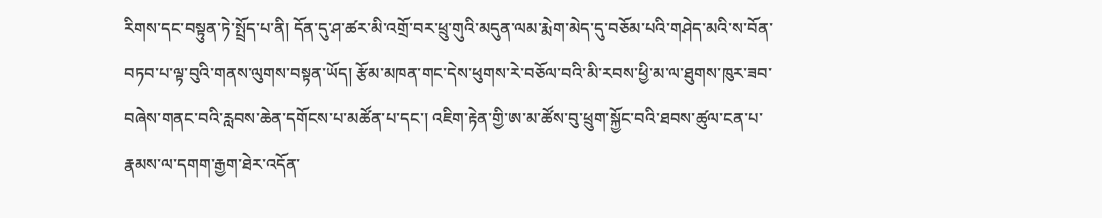རིགས་དང་བསྟུན་ཏེ་སྤྲོད་པ་ནི། དོན་དུ་ཤ་ཚར་མི་འགྲོ་བར་ཕྲུ་གུའི་མདུན་ལམ་རྨེག་མེད་དུ་བཅོམ་པའི་གཤེད་མའི་ས་བོན་བཏབ་པ་ལྟ་བུའི་གནས་ལུགས་བསྟན་ཡོད། རྩོམ་མཁན་གང་དེས་ཕུགས་རེ་བཅོལ་བའི་མི་རབས་ཕྱི་མ་ལ་ཐུགས་ཁུར་ཟབ་བཞེས་གནང་བའི་རླབས་ཆེན་དགོངས་པ་མཚོན་པ་དང་། འཇིག་རྟེན་གྱི་ཨ་མ་ཚོས་བུ་ཕྲུག་སྐྱོང་བའི་ཐབས་ཚུལ་ངན་པ་རྣམས་ལ་དགག་རྒྱག་ཐེར་འདོན་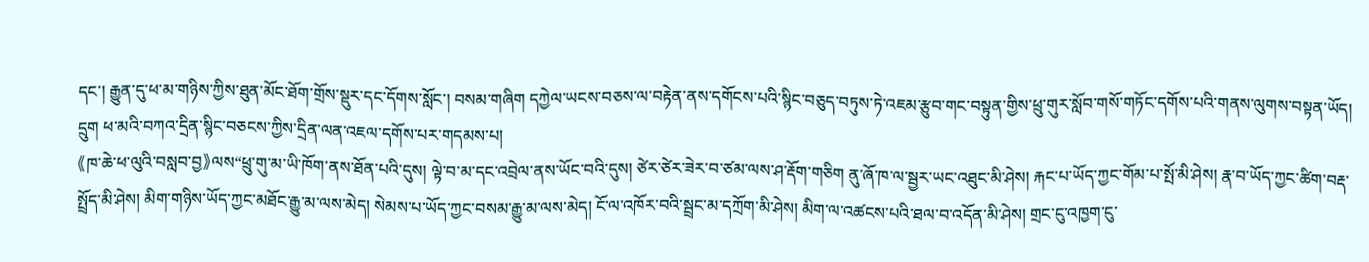དང་། རྒྱུན་དུ་ཕ་མ་གཉིས་ཀྱིས་ཐུན་མོང་ཐོག་གྲོས་སྡུར་དང་དོགས་སློང་། བསམ་གཞིག དཀྱེལ་ཡངས་བཅས་ལ་བརྟེན་ནས་དགོངས་པའི་སྙིང་བཅུད་བཏུས་ཏེ་འཇམ་རྩུབ་གང་བསྟུན་གྱིས་ཕྲུ་གུར་སློབ་གསོ་གཏོང་དགོས་པའི་གནས་ལུགས་བསྟན་ཡོད།
དྲུག ཕ་མའི་བཀའ་དྲིན་སྙིང་བཅངས་ཀྱིས་དྲིན་ལན་འཇལ་དགོས་པར་གདམས་པ།
《ཁ་ཆེ་ཕ་ལུའི་བསླབ་བྱ》ལས“ཕྲུ་གུ་མ་ཡི་ཁོག་ནས་ཐོན་པའི་དུས། ལྟེ་བ་མ་དང་འབྲེལ་ནས་ཡོང་བའི་དུས། ཙེར་ཙེར་ཟེར་བ་ཙམ་ལས་ཤ་རྡོག་གཅིག ནུ་ཞོ་ཁ་ལ་སྦྱར་ཡང་འཐུང་མི་ཤེས། རྐང་པ་ཡོད་ཀྱང་གོམ་པ་སྤོ་མི་ཤེས། རྣ་བ་ཡོད་ཀྱང་ཚིག་བརྡ་སྤྲོད་མི་ཤེས། མིག་གཉིས་ཡོད་ཀྱང་མཐོང་རྒྱུ་མ་ལས་མེད། སེམས་པ་ཡོད་ཀྱང་བསམ་རྒྱུ་མ་ལས་མེད། ངོ་ལ་འཁོར་བའི་སྦྲང་མ་དཀྲོག་མི་ཤེས། མིག་ལ་འཚངས་པའི་ཐལ་བ་འདོན་མི་ཤེས། གྲང་ངུ་འཁྱག་ངུ་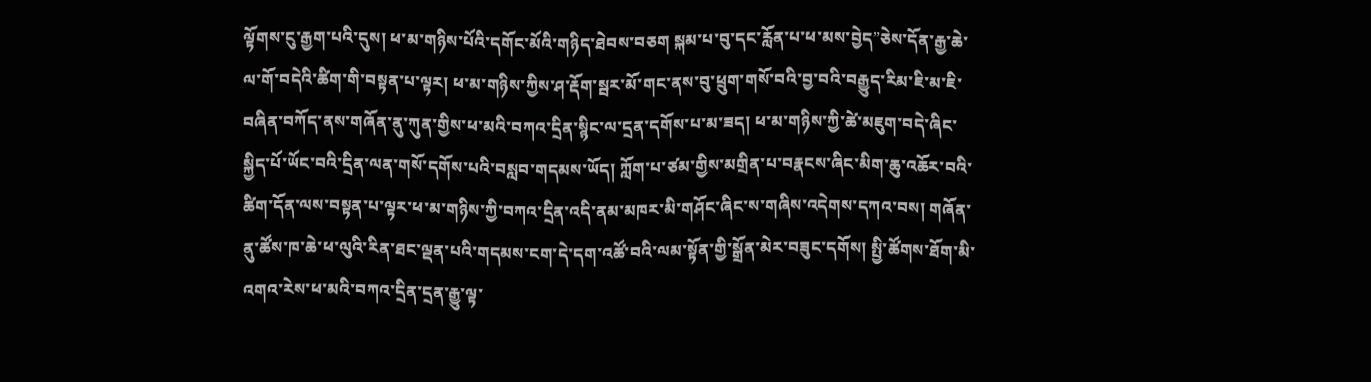ལྟོགས་ངུ་རྒྱག་པའི་དུས། ཕ་མ་གཉིས་པོའི་དགོང་མོའི་གཉིད་ཐེབས་བཅག སྐམ་པ་བུ་དང་རློན་པ་ཕ་མས་བྱེད”ཅེས་དོན་རྒྱ་ཆེ་ལ་གོ་བདེའི་ཚིག་གི་བསྟན་པ་ལྟར། ཕ་མ་གཉིས་ཀྱིས་ཤ་རྡོག་སྦར་མོ་གང་ནས་བུ་ཕྲུག་གསོ་བའི་བྱ་བའི་བརྒྱུད་རིམ་ཇི་མ་ཇི་བཞིན་བཀོད་ནས་གཞོན་ནུ་ཀུན་གྱིས་ཕ་མའི་བཀའ་དྲིན་སྙིང་ལ་དྲན་དགོས་པ་མ་ཟད། ཕ་མ་གཉིས་ཀྱི་ཚེ་མཇུག་བདེ་ཞིང་སྐྱིད་པོ་ཡོང་བའི་དྲིན་ལན་གསོ་དགོས་པའི་བསླབ་གདམས་ཡོད། ཀློག་པ་ཙམ་གྱིས་མགྲིན་པ་བརྣངས་ཞིང་མིག་ཆུ་འཆོར་བའི་ཚིག་དོན་ལས་བསྟན་པ་ལྟར་ཕ་མ་གཉིས་ཀྱི་བཀའ་དྲིན་འདི་ནམ་མཁར་མི་གཤོང་ཞིང་ས་གཞིས་འདེགས་དཀའ་བས། གཞོན་ནུ་ཚོས་ཁ་ཆེ་ཕ་ལུའི་རིན་ཐང་ལྡན་པའི་གདམས་ངག་དེ་དག་འཚོ་བའི་ལམ་སྟོན་གྱི་སྒྲོན་མེར་བཟུང་དགོས། སྤྱི་ཚོགས་ཐོག་མི་འགའ་རེས་ཕ་མའི་བཀའ་དྲིན་དྲན་རྒྱུ་ལྟ་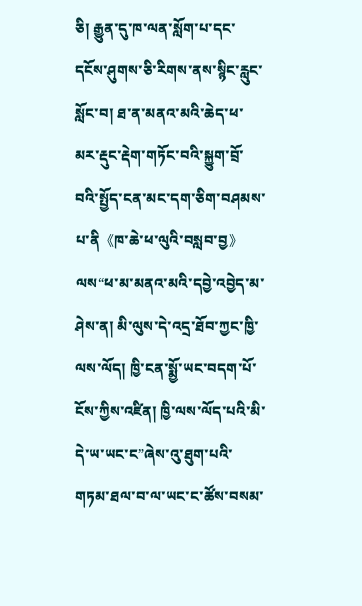ཅི། རྒྱུན་དུ་ཁ་ལན་སློག་པ་དང་དངོས་ཤུགས་ཅི་རིགས་ནས་སྙིང་རླུང་སློང་བ། ཐ་ན་མནའ་མའི་ཆེད་ཕ་མར་རྡུང་རྡེག་གཏོང་བའི་སྐྱུག་བྲོ་བའི་སྤྱོད་ངན་མང་དག་ཅིག་བཤམས་པ་ནི《ཁ་ཆེ་ཕ་ལུའི་བསླབ་བྱ》ལས“ཕ་མ་མནའ་མའི་དབྱེ་འབྱེད་མ་ཤེས་ན། མི་ལུས་དེ་འདྲ་ཐོབ་ཀྱང་ཁྱི་ལས་ལོད། ཁྱི་ངན་སྨྱོ་ཡང་བདག་པོ་ངོས་ཀྱིས་འཛིན། ཁྱི་ལས་ལོད་པའི་མི་དེ་ཡ་ཡང་ང”ཞེས་འུ་ཐུག་པའི་གཏམ་ཐལ་བ་ལ་ཡང་ང་ཚོས་བསམ་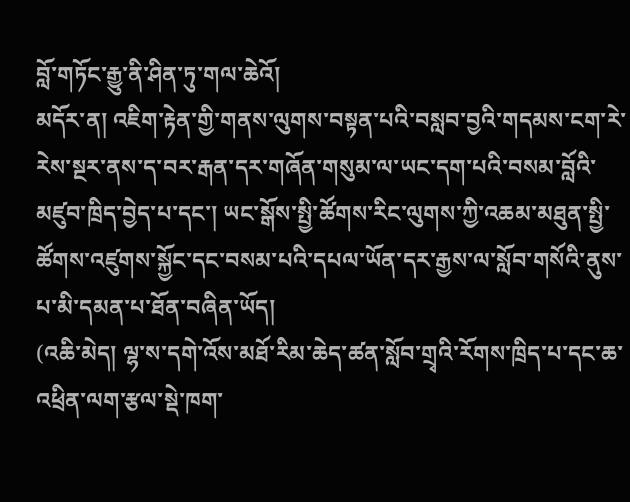བློ་གཏོང་རྒྱུ་ནི་ཤིན་ཏུ་གལ་ཆེའོ།
མདོར་ན། འཇིག་རྟེན་གྱི་གནས་ལུགས་བསྟན་པའི་བསླབ་བྱའི་གདམས་ངག་རེ་རེས་སྔར་ནས་ད་བར་རྒན་དར་གཞོན་གསུམ་ལ་ཡང་དག་པའི་བསམ་བློའི་མཛུབ་ཁྲིད་བྱེད་པ་དང་། ཡང་སྒོས་སྤྱི་ཚོགས་རིང་ལུགས་ཀྱི་འཆམ་མཐུན་སྤྱི་ཚོགས་འཛུགས་སྐྱོང་དང་བསམ་པའི་དཔལ་ཡོན་དར་རྒྱས་ལ་སློབ་གསོའི་ནུས་པ་མི་དམན་པ་ཐོན་བཞིན་ཡོད།
(འཆི་མེད། ལྷ་ས་དགེ་འོས་མཐོ་རིམ་ཆེད་ཚན་སློབ་གྲྭའི་རོགས་ཁྲིད་པ་དང་ཆ་འཕྲིན་ལག་རྩལ་སྡེ་ཁག་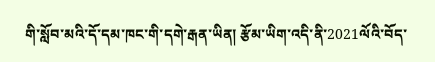གི་སློབ་མའི་དོ་དམ་ཁང་གི་དགེ་རྒན་ཡིན། རྩོམ་ཡིག་འདི་ནི་2021ལོའི་བོད་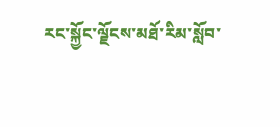རང་སྐྱོང་ལྗོངས་མཐོ་རིམ་སློབ་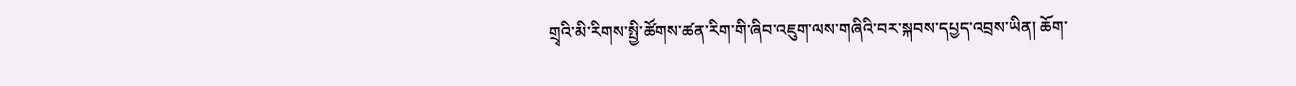གྲྭའི་མི་རིགས་སྤྱི་ཚོགས་ཚན་རིག་གི་ཞིབ་འཇུག་ལས་གཞིའི་བར་སྐབས་དཔྱད་འབྲས་ཡིན། ཆོག་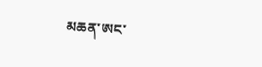མཆན་ཨང་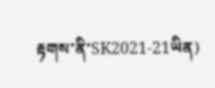རྟགས་ནི་SK2021-21ཡིན)